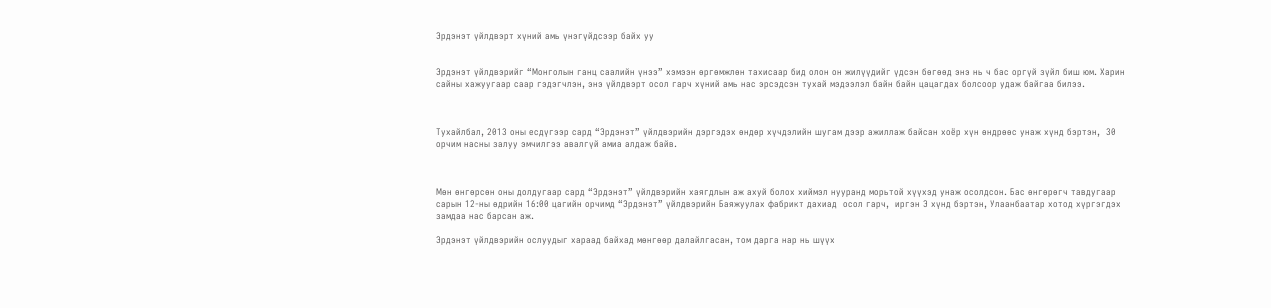Эрдэнэт үйлдвэрт хүний амь үнэгүйдсээр байх уу


Эрдэнэт үйлдвэрийг “Монголын ганц саалийн үнээ” хэмээн өргөмжлөн тахисаар бид олон он жилүүдийг үдсэн бөгөөд энэ нь ч бас оргүй зүйл биш юм. Харин сайны хажуугаар саар гэдэгчлэн, энэ үйлдвэрт осол гарч хүний амь нас эрсэдсэн тухай мэдээлэл байн байн цацагдах болсоор удаж байгаа билээ.



Тухайлбал, 2013 оны есдүгээр сард “Эрдэнэт” үйлдвэрийн дэргэдэх өндөр хүчдэлийн шугам дээр ажиллаж байсан хоёр хүн өндрөөс унаж хүнд бэртэн,  30 орчим насны залуу эмчилгээ авалгүй амиа алдаж байв.



Мөн өнгөрсөн оны долдугаар сард “Эрдэнэт” үйлдвэрийн хаягдлын аж ахуй болох хиймэл нууранд морьтой хүүхэд унаж осолдсон. Бас өнгөрөгч тавдугаар сарын 12-ны өдрийн 16:00 цагийн орчимд “Эрдэнэт” үйлдвэрийн Баяжуулах фабрикт дахиад  осол гарч,  иргэн Э хүнд бэртэн, Улаанбаатар хотод хүргэгдэх замдаа нас барсан аж.

Эрдэнэт үйлдвэрийн ослуудыг хараад байхад мөнгөөр далайлгасан, том дарга нар нь шүүх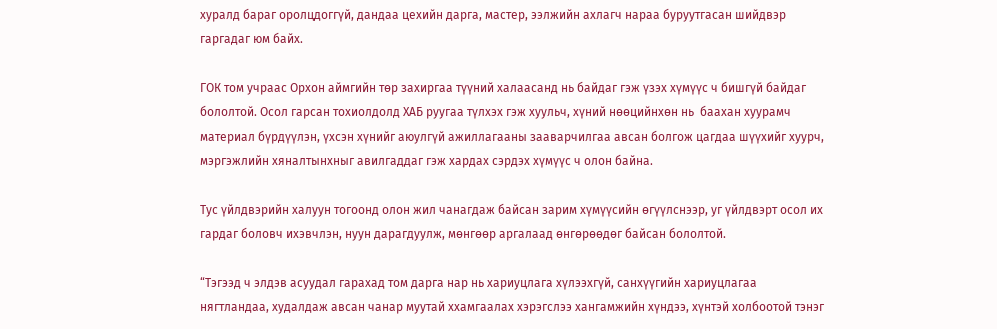хуралд бараг оролцдоггүй, дандаа цехийн дарга, мастер, ээлжийн ахлагч нараа буруутгасан шийдвэр гаргадаг юм байх.

ГОК том учраас Орхон аймгийн төр захиргаа түүний халаасанд нь байдаг гэж үзэх хүмүүс ч бишгүй байдаг бололтой. Осол гарсан тохиолдолд ХАБ руугаа түлхэх гэж хуульч, хүний нөөцийнхөн нь  баахан хуурамч материал бүрдүүлэн, үхсэн хүнийг аюулгүй ажиллагааны зааварчилгаа авсан болгож цагдаа шүүхийг хуурч,  мэргэжлийн хяналтынхныг авилгаддаг гэж хардах сэрдэх хүмүүс ч олон байна.

Тус үйлдвэрийн халуун тогоонд олон жил чанагдаж байсан зарим хүмүүсийн өгүүлснээр, уг үйлдвэрт осол их гардаг боловч ихэвчлэн, нуун дарагдуулж, мөнгөөр аргалаад өнгөрөөдөг байсан бололтой.

“Тэгээд ч элдэв асуудал гарахад том дарга нар нь хариуцлага хүлээхгүй, санхүүгийн хариуцлагаа нягтландаа, худалдаж авсан чанар муутай ххамгаалах хэрэгслээ хангамжийн хүндээ, хүнтэй холбоотой тэнэг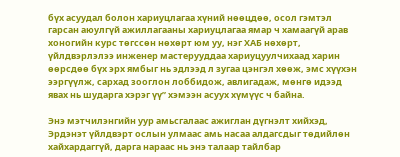бүх асуудал болон хариуцлагаа хүний нөөцдөө, осол гэмтэл гарсан аюулгүй ажиллагааны хариуцлагаа ямар ч хамаагүй арав хоногийн курс төгссөн нөхөрт юм уу, нэг ХАБ нөхөрт, үйлдвэрлэлээ инженер мастерууддаа хариуцуулчихаад харин өөрсдөө бүх эрх ямбыг нь эдлээд л зугаа цэнгэл хөөж, эмс хүүхэн ээргүүлж, сархад зооглон лоббидож, авлигадаж, мөнгө идээд явах нь шударга хэрэг үү” хэмээн асуух хүмүүс ч байна.

Энэ мэтчилэнгийн уур амьсгалаас ажиглан дүгнэлт хийхэд, Эрдэнэт үйлдвэрт ослын улмаас амь насаа алдагсдыг төдийлөн хайхардаггүй, дарга нараас нь энэ талаар тайлбар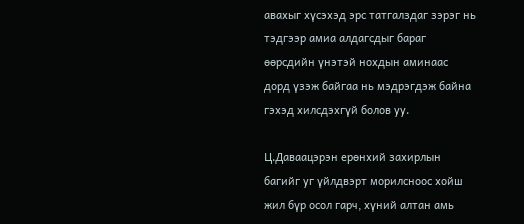авахыг хүсэхэд эрс татгалздаг зэрэг нь тэдгээр амиа алдагсдыг бараг өөрсдийн үнэтэй нохдын аминаас дорд үзэж байгаа нь мэдрэгдэж байна гэхэд хилсдэхгүй болов уу.

Ц.Даваацэрэн ерөнхий захирлын багийг уг үйлдвэрт морилсноос хойш жил бүр осол гарч, хүний алтан амь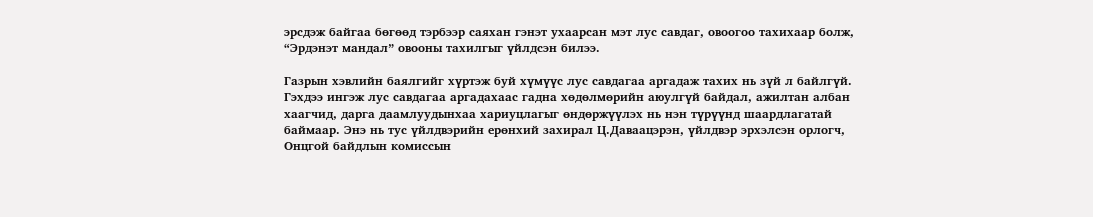эрсдэж байгаа бөгөөд тэрбээр саяхан гэнэт ухаарсан мэт лус савдаг, овоогоо тахихаар болж, “Эрдэнэт мандал” овооны тахилгыг үйлдсэн билээ.

Газрын хэвлийн баялгийг хүртэж буй хүмүүс лус савдагаа аргадаж тахих нь зүй л байлгүй. Гэхдээ ингэж лус савдагаа аргадахаас гадна хөдөлмөрийн аюулгүй байдал, ажилтан албан хаагчид, дарга даамлуудынхаа хариуцлагыг өндөржүүлэх нь нэн түрүүнд шаардлагатай баймаар. Энэ нь тус үйлдвэрийн ерөнхий захирал Ц.Даваацэрэн, үйлдвэр эрхэлсэн орлогч, Онцгой байдлын комиссын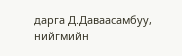дарга Д.Даваасамбуу, нийгмийн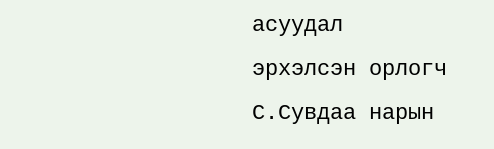асуудал эрхэлсэн орлогч С.Сувдаа нарын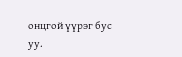онцгой үүрэг бус уу.